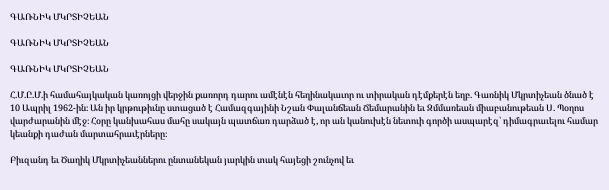ԳԱՌՆԻԿ ՄԿՐՏԻՉԵԱՆ

ԳԱՌՆԻԿ ՄԿՐՏԻՉԵԱՆ

ԳԱՌՆԻԿ ՄԿՐՏԻՉԵԱՆ

Հ.Մ.Ը.Մ.ի համահայկական կառոյցի վերջին քառորդ դարու ամէնէն հեղինակաւոր ու տիրական դէմքերէն եղբ. Գառնիկ Մկրտիչեան ծնած է 10 Ապրիլ 1962-ին։ Ան իր կրթութիւնը ստացած է Համազգայինի Նշան Փալանճեան Ճեմարանին եւ Զմմառեան միաբանութեան Ս. Պօղոս վարժարանին մէջ։ Հօրը կանխահաս մահը սակայն պատճառ դարձած է, որ ան կանուխէն նետուի գործի ասպարէզ՝ դիմագրաւելու համար կեանքի դաժան մարտահրաւէրները։

Բիւզանդ եւ Ծաղիկ Մկրտիչեաններու ընտանեկան յարկին տակ հայեցի շունչով եւ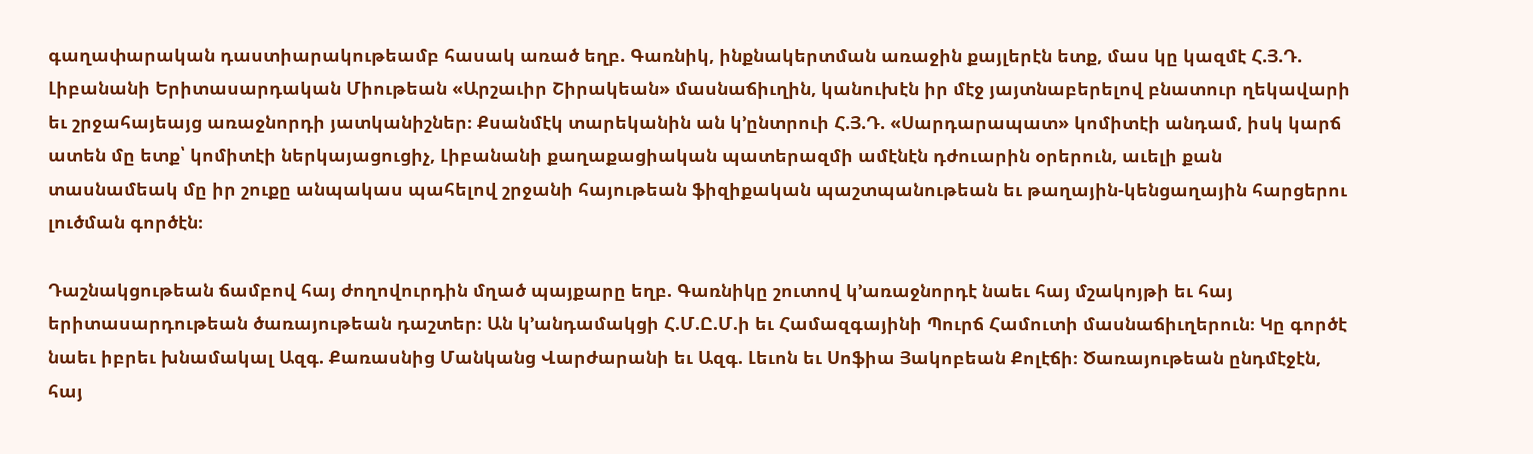գաղափարական դաստիարակութեամբ հասակ առած եղբ. Գառնիկ, ինքնակերտման առաջին քայլերէն ետք, մաս կը կազմէ Հ.Յ.Դ. Լիբանանի Երիտասարդական Միութեան «Արշաւիր Շիրակեան» մասնաճիւղին, կանուխէն իր մէջ յայտնաբերելով բնատուր ղեկավարի եւ շրջահայեայց առաջնորդի յատկանիշներ։ Քսանմէկ տարեկանին ան կ’ընտրուի Հ.Յ.Դ. «Սարդարապատ» կոմիտէի անդամ, իսկ կարճ ատեն մը ետք՝ կոմիտէի ներկայացուցիչ, Լիբանանի քաղաքացիական պատերազմի ամէնէն դժուարին օրերուն, աւելի քան տասնամեակ մը իր շուքը անպակաս պահելով շրջանի հայութեան ֆիզիքական պաշտպանութեան եւ թաղային-կենցաղային հարցերու լուծման գործէն։

Դաշնակցութեան ճամբով հայ ժողովուրդին մղած պայքարը եղբ. Գառնիկը շուտով կ’առաջնորդէ նաեւ հայ մշակոյթի եւ հայ երիտասարդութեան ծառայութեան դաշտեր։ Ան կ’անդամակցի Հ.Մ.Ը.Մ.ի եւ Համազգայինի Պուրճ Համուտի մասնաճիւղերուն։ Կը գործէ նաեւ իբրեւ խնամակալ Ազգ. Քառասնից Մանկանց Վարժարանի եւ Ազգ. Լեւոն եւ Սոֆիա Յակոբեան Քոլէճի։ Ծառայութեան ընդմէջէն, հայ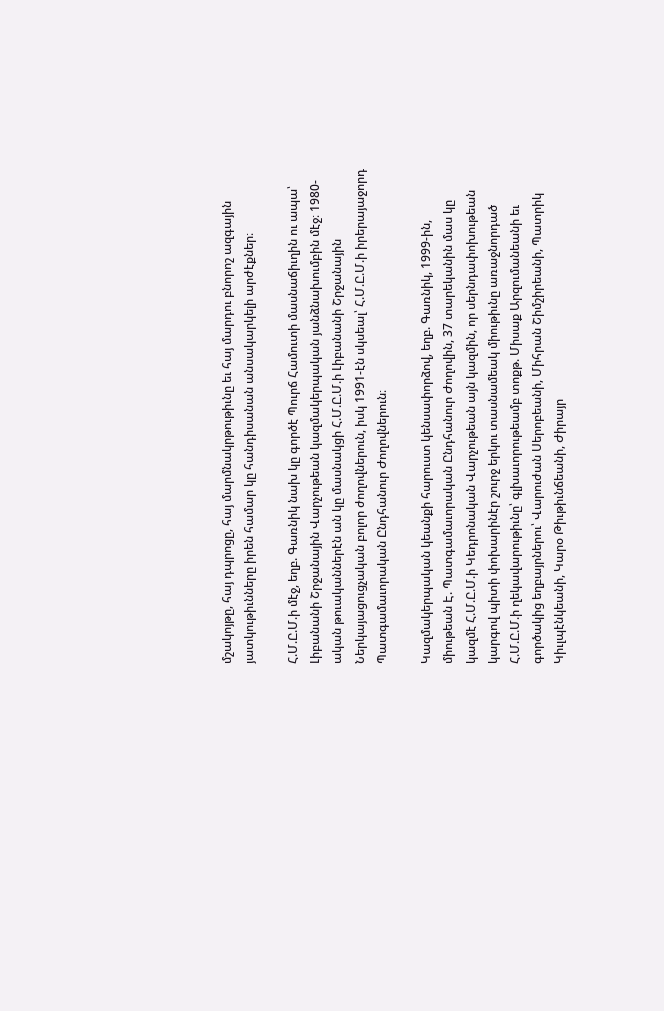մշակոյթը, հայ դպրոցը, հայ մարմնակրթութիւնը եւ հայ մարդու բնորոշ ազգային յատկութիւնները իրեն համար կը հանդիսանան անսակարկելի արժէքներ։

Հ.Մ.Ը.Մ.ի մէջ, եղբ. Գառնիկ նախ կը գործէ Պուրճ Համուտի մասնաճիւղին ու ապա՝ Լիբանանի Շրջանային Վարչութեան կազմակերպական յանձնախումբին մէջ։ 1980-ական թուականներէն ան կը մասնակցի Հ.Մ.Ը.Մ.ի Լիբանանի Շրջանային Ներկայացուցչական բոլոր ժողովներուն, իսկ 1991-էն սկսեալ՝ Հ.Մ.Ը.Մ.ի իրերայաջորդ Պատգամաւորական Ընդհանուր Ժողովներուն։

Կազմակերպական կեանքի հարուստ կենսափորձով, եղբ. Գառնիկ, 1999-ին, միութեան Է. Պատգամաւորական Ընդհանուր Ժողովին, 37 տարեկանին մաս կը կազմէ Հ.Մ.Ը.Մ.ի Կեդրոնական Վարչութեան այն կազմին, որ սերնդափոխութեան կարգով պիտի փոխարինէր շուրջ երկու տասնամեակ միութիւնը առաջնորդած Հ.Մ.Ը.Մ.ի ղեկավարութիւնը՝ գլխաւորութեամբ տոքթ. Միսաք Արզումանեանի եւ գործակից եղբայրներու՝ Վարուժան Սերոբեանի, Միհրան Շիմշիրեանի, Պատրիկ Կիւլպէնկեանի, Կարօ Թիւթիւնճեանի, Ժիրայր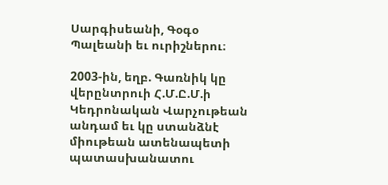Սարգիսեանի, Գօգօ Պալեանի եւ ուրիշներու։

2003-ին, եղբ. Գառնիկ կը վերընտրուի Հ.Մ.Ը.Մ.ի Կեդրոնական Վարչութեան անդամ եւ կը ստանձնէ միութեան ատենապետի պատասխանատու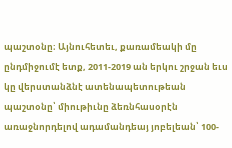պաշտօնը։ Այնուհետեւ, քառամեակի մը ընդմիջումէ ետք, 2011-2019 ան երկու շրջան եւս կը վերստանձնէ ատենապետութեան պաշտօնը՝ միութիւնը ձեռնհասօրէն առաջնորդելով ադամանդեայ յոբելեան՝ 100-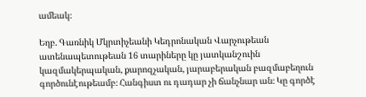ամեակ։

Եղբ. Գառնիկ Մկրտիչեանի Կեդրոնական Վարչութեան ատենապետութեան 16 տարիները կը յատկանշուին կազմակերպական, քարոզչական, յարաբերական բազմաբեղուն գործունէութեամբ։ Հանգիստ ու դադար չի ճանչնար ան։ Կը գործէ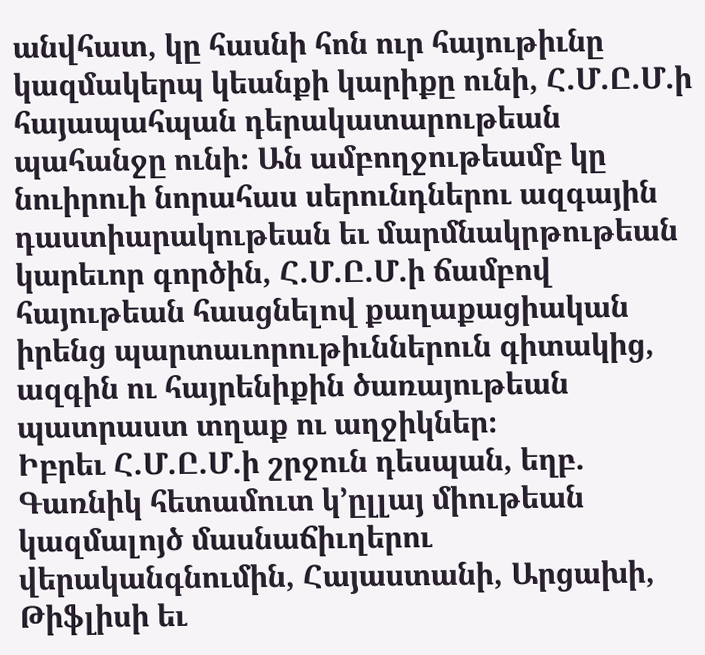անվհատ, կը հասնի հոն ուր հայութիւնը կազմակերպ կեանքի կարիքը ունի, Հ.Մ.Ը.Մ.ի հայապահպան դերակատարութեան պահանջը ունի։ Ան ամբողջութեամբ կը նուիրուի նորահաս սերունդներու ազգային դաստիարակութեան եւ մարմնակրթութեան կարեւոր գործին, Հ.Մ.Ը.Մ.ի ճամբով հայութեան հասցնելով քաղաքացիական իրենց պարտաւորութիւններուն գիտակից, ազգին ու հայրենիքին ծառայութեան պատրաստ տղաք ու աղջիկներ։
Իբրեւ Հ.Մ.Ը.Մ.ի շրջուն դեսպան, եղբ. Գառնիկ հետամուտ կ’ըլլայ միութեան կազմալոյծ մասնաճիւղերու վերականգնումին, Հայաստանի, Արցախի, Թիֆլիսի եւ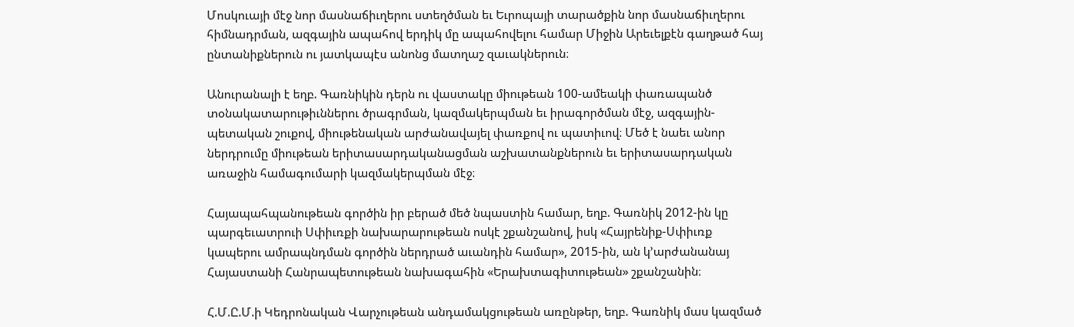Մոսկուայի մէջ նոր մասնաճիւղերու ստեղծման եւ Եւրոպայի տարածքին նոր մասնաճիւղերու հիմնադրման, ազգային ապահով երդիկ մը ապահովելու համար Միջին Արեւելքէն գաղթած հայ ընտանիքներուն ու յատկապէս անոնց մատղաշ զաւակներուն։

Անուրանալի է եղբ. Գառնիկին դերն ու վաստակը միութեան 100-ամեակի փառապանծ տօնակատարութիւններու ծրագրման, կազմակերպման եւ իրագործման մէջ, ազգային-պետական շուքով, միութենական արժանավայել փառքով ու պատիւով։ Մեծ է նաեւ անոր ներդրումը միութեան երիտասարդականացման աշխատանքներուն եւ երիտասարդական առաջին համագումարի կազմակերպման մէջ։

Հայապահպանութեան գործին իր բերած մեծ նպաստին համար, եղբ. Գառնիկ 2012-ին կը պարգեւատրուի Սփիւռքի նախարարութեան ոսկէ շքանշանով, իսկ «Հայրենիք-Սփիւռք կապերու ամրապնդման գործին ներդրած աւանդին համար», 2015-ին, ան կ’արժանանայ Հայաստանի Հանրապետութեան նախագահին «Երախտագիտութեան» շքանշանին։

Հ.Մ.Ը.Մ.ի Կեդրոնական Վարչութեան անդամակցութեան առընթեր, եղբ. Գառնիկ մաս կազմած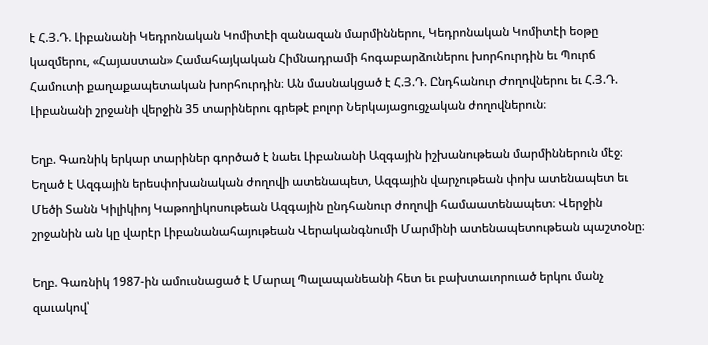է Հ.Յ.Դ. Լիբանանի Կեդրոնական Կոմիտէի զանազան մարմիններու, Կեդրոնական Կոմիտէի եօթը կազմերու, «Հայաստան» Համահայկական Հիմնադրամի հոգաբարձուներու խորհուրդին եւ Պուրճ Համուտի քաղաքապետական խորհուրդին։ Ան մասնակցած է Հ.Յ.Դ. Ընդհանուր Ժողովներու եւ Հ.Յ.Դ. Լիբանանի շրջանի վերջին 35 տարիներու գրեթէ բոլոր Ներկայացուցչական ժողովներուն։

Եղբ. Գառնիկ երկար տարիներ գործած է նաեւ Լիբանանի Ազգային իշխանութեան մարմիններուն մէջ։ Եղած է Ազգային երեսփոխանական ժողովի ատենապետ, Ազգային վարչութեան փոխ ատենապետ եւ Մեծի Տանն Կիլիկիոյ Կաթողիկոսութեան Ազգային ընդհանուր ժողովի համաատենապետ։ Վերջին շրջանին ան կը վարէր Լիբանանահայութեան Վերականգնումի Մարմինի ատենապետութեան պաշտօնը։

Եղբ. Գառնիկ 1987-ին ամուսնացած է Մարալ Պալապանեանի հետ եւ բախտաւորուած երկու մանչ զաւակով՝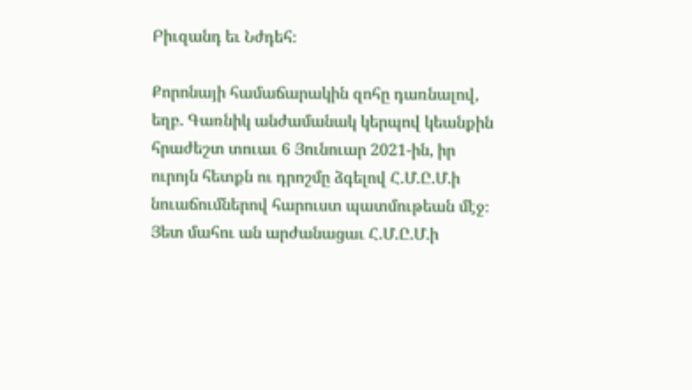Բիւզանդ եւ Նժդեհ։

Քորոնայի համաճարակին զոհը դառնալով, եղբ. Գառնիկ անժամանակ կերպով կեանքին հրաժեշտ տուաւ 6 Յունուար 2021-ին, իր ուրոյն հետքն ու դրոշմը ձգելով Հ.Մ.Ը.Մ.ի նուաճումներով հարուստ պատմութեան մէջ։ Յետ մահու ան արժանացաւ Հ.Մ.Ը.Մ.ի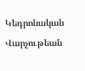Կեդրոնական Վարչութեան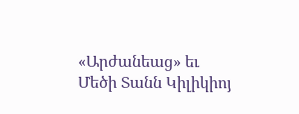«Արժանեաց» եւ Մեծի Տանն Կիլիկիոյ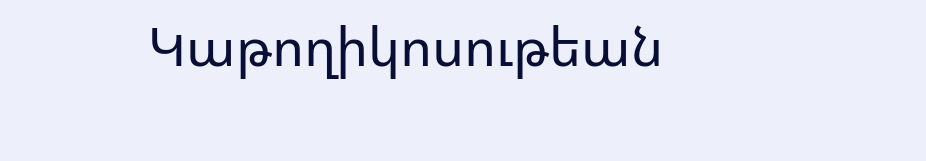Կաթողիկոսութեան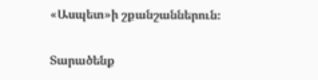«Ասպետ»ի շքանշաններուն։

Տարածենք